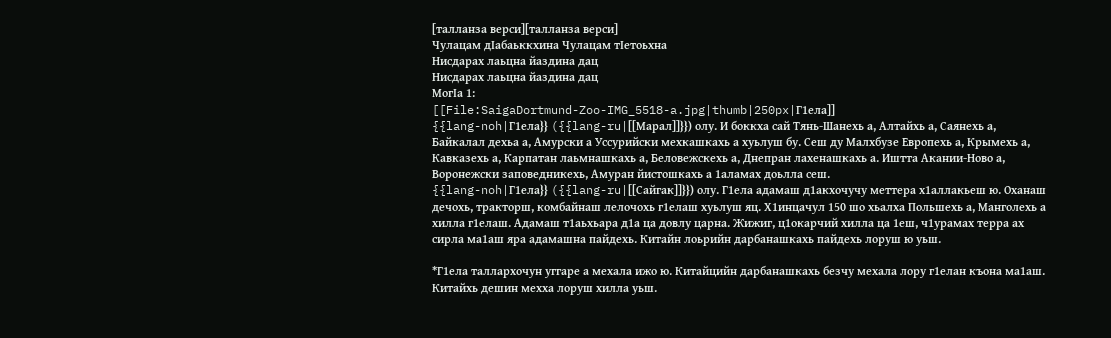[талланза верси][талланза верси]
Чулацам дӀабаьккхина Чулацам тӀетоьхна
Нисдарах лаьцна йаздина дац
Нисдарах лаьцна йаздина дац
МогӀа 1:
[[File:SaigaDortmund-Zoo-IMG_5518-a.jpg|thumb|250px|Г1ела]]
{{lang-noh|Г1ела}} ({{lang-ru|[[Марал]]}}) олу. И боккха сай Тянь-Шанехь а, Алтайхь а, Саянехь а, Байкалал дехьа а, Амурски а Уссурийски мехкашкахь а хуьлуш бу. Сеш ду Малхбузе Европехь а, Крымехь а, Кавказехь а, Карпатан лаьмнашкахь а, Беловежскехь а, Днепран лахенашкахь а. Иштта Акании-Ново а, Воронежски заповедникехь, Амуран йистошкахь а 1аламах доьлла сеш.
{{lang-noh|Г1ела}} ({{lang-ru|[[Сайгак]]}}) олу. Г1ела адамаш д1акхочучу меттера х1аллакьеш ю. Оханаш дечохь, тракторш, комбайнаш лелочохь г1елаш хуьлуш яц. Х1инцачул 150 шо хьалха Польшехь а, Манголехь а хилла г1елаш. Адамаш т1аьхьара д1а ца довлу царна. Жижиг, ц1окарчий хилла ца 1еш, ч1урамах терра ах сирла ма1аш яра адамашна пайдехь. Китайн лоьрийн дарбанашкахь пайдехь лоруш ю уьш.

*Г1ела таллархочун уггаре а мехала ижо ю. Китайцийн дарбанашкахь безчу мехала лору г1елан къона ма1аш. Китайхь дешин мехха лоруш хилла уьш.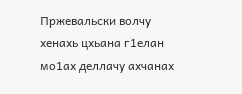Пржевальски волчу хенахь цхьана г1елан мо1ах деллачу ахчанах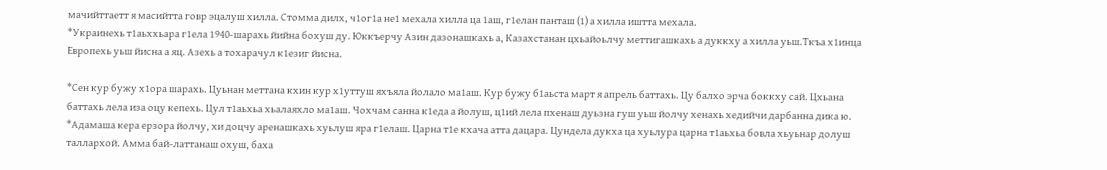мачийттаетт я масийтта говр эцалуш хилла. Стомма дилх, ч1ог1а не1 мехала хилла ца 1аш, г1елан панташ (1) а хилла иштта мехала.
*Украинехь т1аьххьара г1ела 1940-шарахь йийна бохуш ду. Юккъерчу Азин дазонашкахь а, Казахстанан цхьайоьлчу меттигашкахь а дуккху а хилла уьш.Ткъа х1инца Европехь уьш йисна а яц. Азехь а тохарачул к1езиг йисна.

*Сен кур бужу х1ора шарахь. Цуьнан меттана кхин кур х1уттуш яхъяла йолало ма1аш. Кур бужу б1аьста март я апрель баттахь. Цу балхо эрча боккху сай. Цхьана баттахь лела иза оцу кепехь. Цул т1аьхьа хьалаяхло ма1аш. Чохчам санна к1еда а йолуш, ц1ий лела пхенаш дуьзна гуш уьш йолчу хенахь хедийчи дарбанна дика ю.
*Адамаша кера ерзора йолчу, хи доцчу аренашкахь хуьлуш яра г1елаш. Царна т1е кхача атта дацара. Цундела дукха ца хуьлура царна т1аьхьа бовла хьуьнар долуш таллархой. Амма бай-латтанаш охуш, баха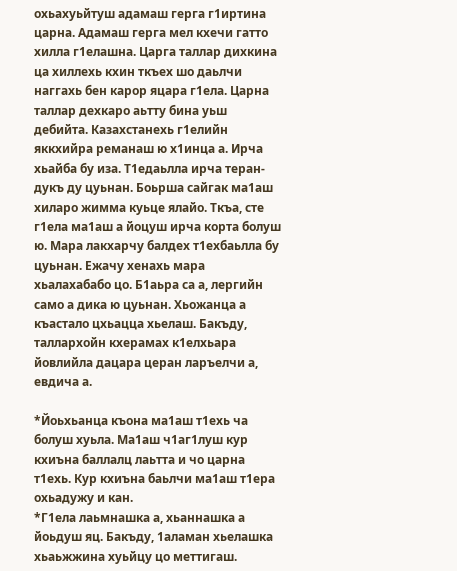охьахуьйтуш адамаш герга г1иртина царна. Адамаш герга мел кхечи гатто хилла г1елашна. Царга таллар дихкина ца хиллехь кхин ткъех шо даьлчи наггахь бен карор яцара г1ела. Царна таллар дехкаро аьтту бина уьш дебийта. Казахстанехь г1елийн яккхийра реманаш ю х1инца а. Ирча хьайба бу иза. Т1едаьлла ирча теран-дукъ ду цуьнан. Боьрша сайгак ма1аш хиларо жимма куьце ялайо. Ткъа, сте г1ела ма1аш а йоцуш ирча корта болуш ю. Мара лакхарчу балдех т1ехбаьлла бу цуьнан. Ежачу хенахь мара хьалахабабо цо. Б1аьра са а, лергийн само а дика ю цуьнан. Хьожанца а къастало цхьацца хьелаш. Бакъду, таллархойн кхерамах к1елхьара йовлийла дацара церан ларъелчи а, евдича а.

*Йоьхьанца къона ма1аш т1ехь ча болуш хуьла. Ма1аш ч1аг1луш кур кхиъна баллалц лаьтта и чо царна т1ехь. Кур кхиъна баьлчи ма1аш т1ера охьадужу и кан.
*Г1ела лаьмнашка а, хьаннашка а йоьдуш яц. Бакъду, 1аламан хьелашка хьаьжжина хуьйцу цо меттигаш.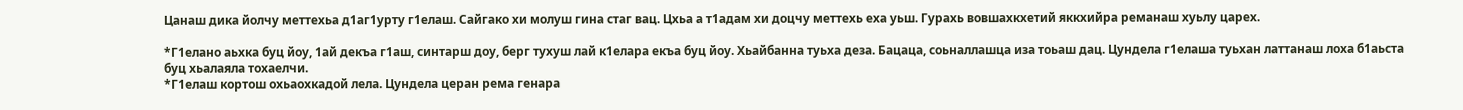Цанаш дика йолчу меттехьа д1аг1урту г1елаш. Сайгако хи молуш гина стаг вац. Цхьа а т1адам хи доцчу меттехь еха уьш. Гурахь вовшахкхетий яккхийра реманаш хуьлу царех.

*Г1елано аьхка буц йоу, 1ай декъа г1аш, синтарш доу, берг тухуш лай к1елара екъа буц йоу. Хьайбанна туьха деза. Бацаца, соьналлашца иза тоьаш дац. Цундела г1елаша туьхан латтанаш лоха б1аьста буц хьалаяла тохаелчи.
*Г1елаш кортош охьаохкадой лела. Цундела церан рема генара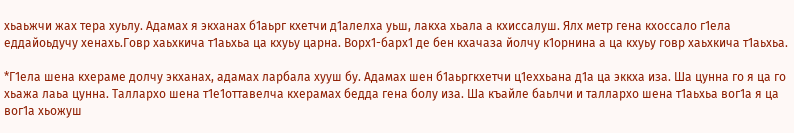хьаьжчи жах тера хуьлу. Адамах я экханах б1аьрг кхетчи д1алелха уьш, лакха хьала а кхиссалуш. Ялх метр гена кхоссало г1ела еддайоьдучу хенахь.Говр хаьхкича т1аьхьа ца кхуьу царна. Ворх1-барх1 де бен кхачаза йолчу к1орнина а ца кхуьу говр хаьхкича т1аьхьа.

*Г1ела шена кхераме долчу экханах, адамах ларбала хууш бу. Адамах шен б1аьргкхетчи ц1еххьана д1а ца эккха иза. Ша цунна го я ца го хьажа лаьа цунна. Таллархо шена т1е1оттавелча кхерамах бедда гена болу иза. Ша къайле баьлчи и таллархо шена т1аьхьа вог1а я ца вог1а хьожуш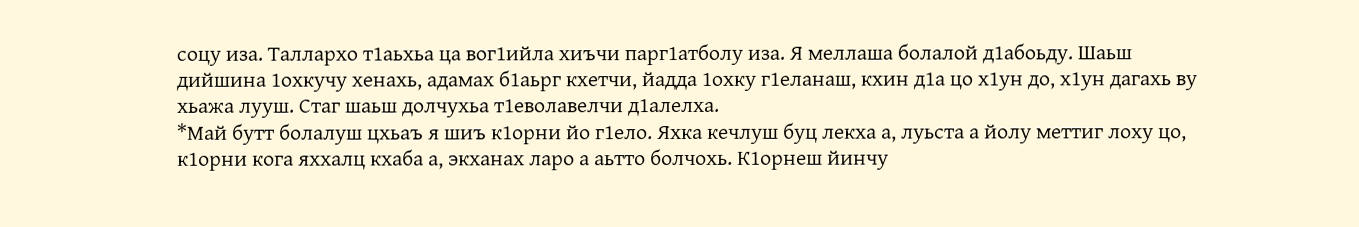соцу иза. Таллархо т1аьхьа ца вог1ийла хиъчи парг1атболу иза. Я меллаша болалой д1абоьду. Шаьш дийшина 1охкучу хенахь, адамах б1аьрг кхетчи, йадда 1охку г1еланаш, кхин д1а цо х1ун до, х1ун дагахь ву хьажа лууш. Стаг шаьш долчухьа т1еволавелчи д1алелха.
*Май бутт болалуш цхьаъ я шиъ к1орни йо г1ело. Яхка кечлуш буц лекха а, луьста а йолу меттиг лоху цо, к1орни кога яххалц кхаба а, экханах ларо а аьтто болчохь. К1орнеш йинчу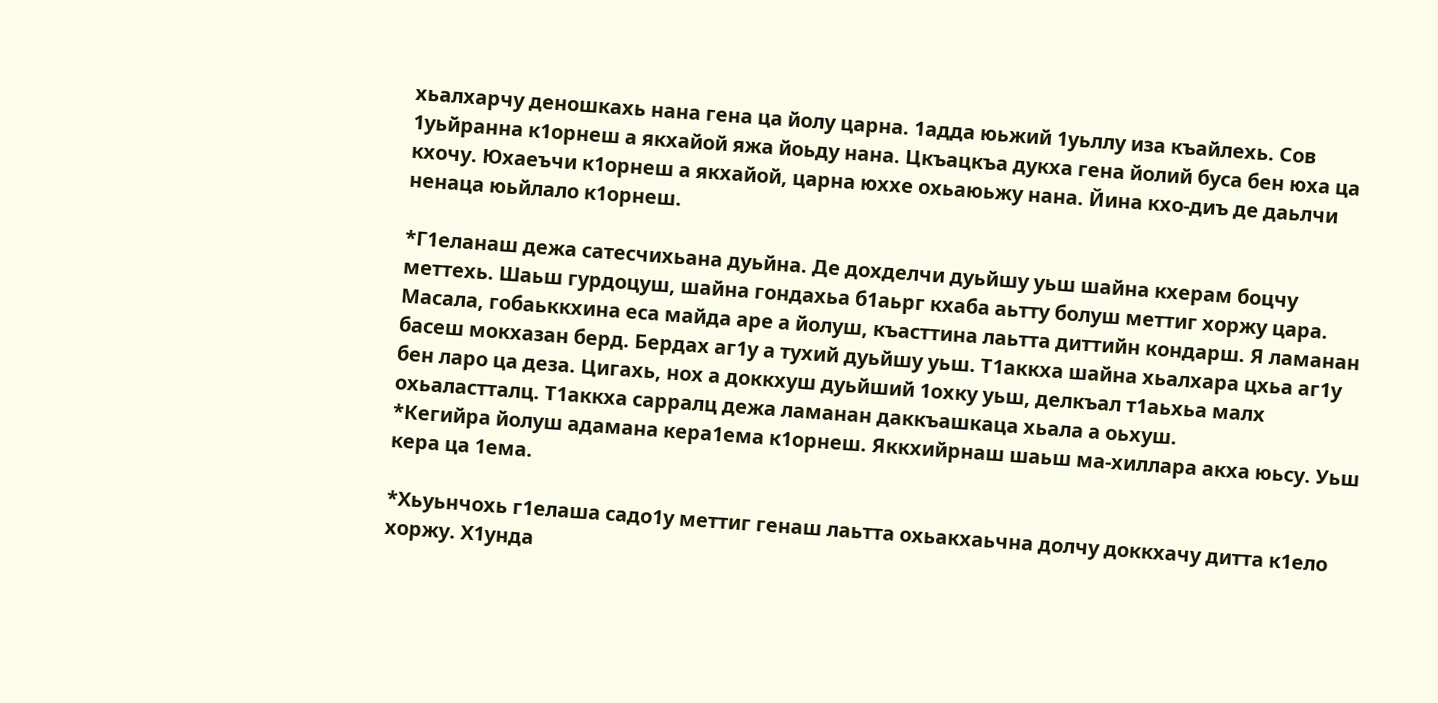хьалхарчу деношкахь нана гена ца йолу царна. 1адда юьжий 1уьллу иза къайлехь. Сов 1уьйранна к1орнеш а якхайой яжа йоьду нана. Цкъацкъа дукха гена йолий буса бен юха ца кхочу. Юхаеъчи к1орнеш а якхайой, царна юххе охьаюьжу нана. Йина кхо-диъ де даьлчи ненаца юьйлало к1орнеш.

*Г1еланаш дежа сатесчихьана дуьйна. Де дохделчи дуьйшу уьш шайна кхерам боцчу меттехь. Шаьш гурдоцуш, шайна гондахьа б1аьрг кхаба аьтту болуш меттиг хоржу цара. Масала, гобаьккхина еса майда аре а йолуш, къасттина лаьтта диттийн кондарш. Я ламанан басеш мокхазан берд. Бердах аг1у а тухий дуьйшу уьш. Т1аккха шайна хьалхара цхьа аг1у бен ларо ца деза. Цигахь, нох а доккхуш дуьйший 1охку уьш, делкъал т1аьхьа малх охьаластталц. Т1аккха сарралц дежа ламанан даккъашкаца хьала а оьхуш.
*Кегийра йолуш адамана кера1ема к1орнеш. Яккхийрнаш шаьш ма-хиллара акха юьсу. Уьш кера ца 1ема.

*Хьуьнчохь г1елаша садо1у меттиг генаш лаьтта охьакхаьчна долчу доккхачу дитта к1ело хоржу. Х1унда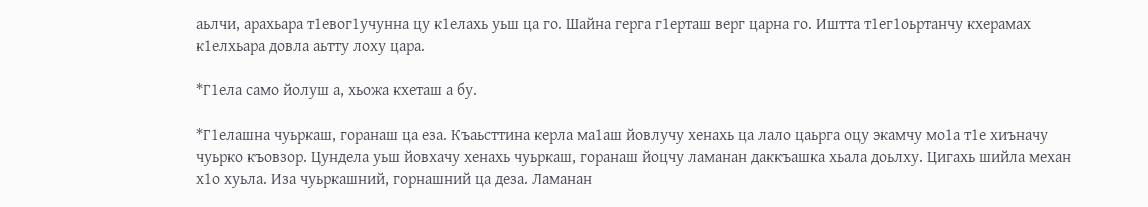аьлчи, арахьара т1евог1учунна цу к1елахь уьш ца го. Шайна герга г1ерташ верг царна го. Иштта т1ег1оьртанчу кхерамах к1елхьара довла аьтту лоху цара.

*Г1ела само йолуш а, хьожа кхеташ а бу.

*Г1елашна чуьркаш, горанаш ца еза. Къаьсттина керла ма1аш йовлучу хенахь ца лало цаьрга оцу экамчу мо1а т1е хиъначу чуьрко къовзор. Цундела уьш йовхачу хенахь чуьркаш, горанаш йоцчу ламанан даккъашка хьала доьлху. Цигахь шийла механ х1о хуьла. Иза чуьркашний, горнашний ца деза. Ламанан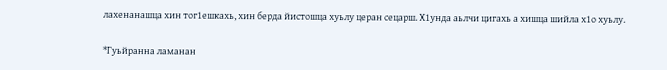лахенанашца хин тог1ешкахь, хин берда йистошца хуьлу церан сецарш. Х1унда аьлчи цигахь а хишца шийла х1о хуьлу.

*Гуьйранна ламанан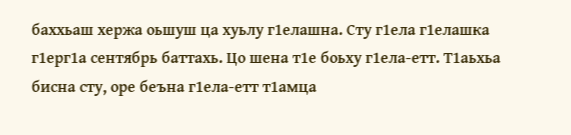баххьаш хержа оьшуш ца хуьлу г1елашна. Сту г1ела г1елашка г1ерг1а сентябрь баттахь. Цо шена т1е боьху г1ела-етт. Т1аьхьа бисна сту, оре беъна г1ела-етт т1амца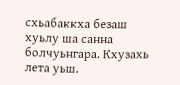схьабаккха безаш хуьлу ша санна болчуьнгара. Кхузахь лета уьш.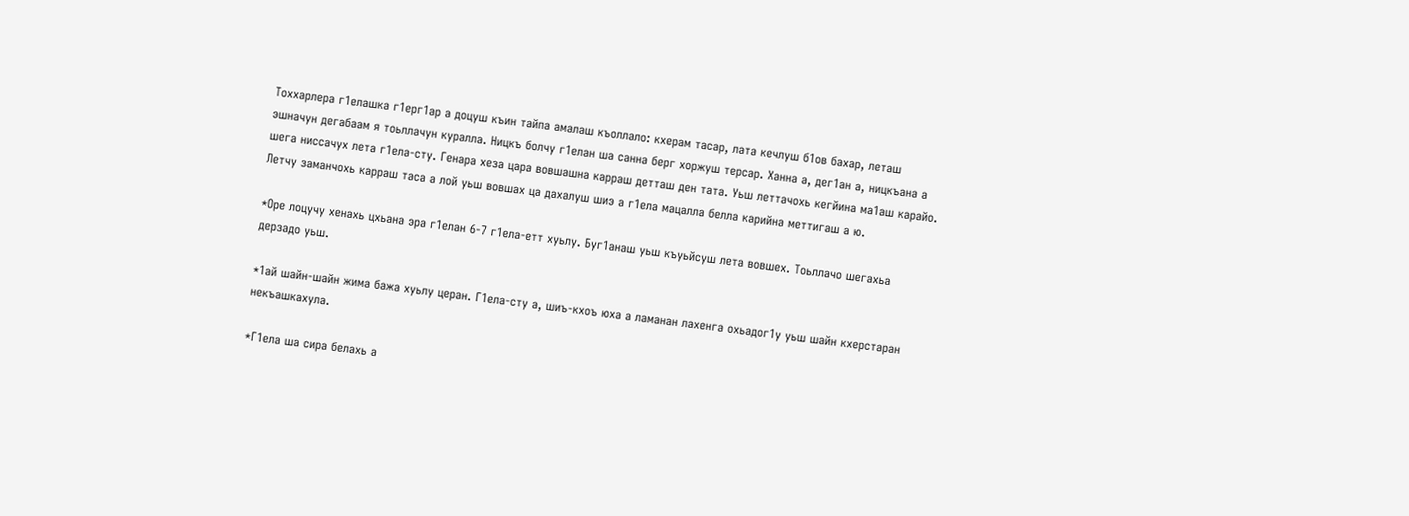Тоххарлера г1елашка г1ерг1ар а доцуш къин тайпа амалаш къоллало: кхерам тасар, лата кечлуш б1ов бахар, леташ эшначун дегабаам я тоьллачун куралла. Ницкъ болчу г1елан ша санна берг хоржуш терсар. Ханна а, дег1ан а, ницкъана а шега ниссачух лета г1ела-сту. Генара хеза цара вовшашна карраш детташ ден тата. Уьш леттачохь кегйина ма1аш карайо. Летчу заманчохь карраш таса а лой уьш вовшах ца дахалуш шиэ а г1ела мацалла белла карийна меттигаш а ю.

*Оре лоцучу хенахь цхьана эра г1елан 6-7 г1ела-етт хуьлу. Буг1анаш уьш къуьйсуш лета вовшех. Тоьллачо шегахьа дерзадо уьш.

*1ай шайн-шайн жима бажа хуьлу церан. Г1ела-сту а, шиъ-кхоъ юха а ламанан лахенга охьадог1у уьш шайн кхерстаран некъашкахула.

*Г1ела ша сира белахь а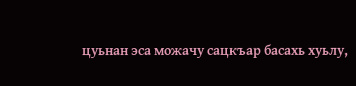цуьнан эса можачу сацкъар басахь хуьлу,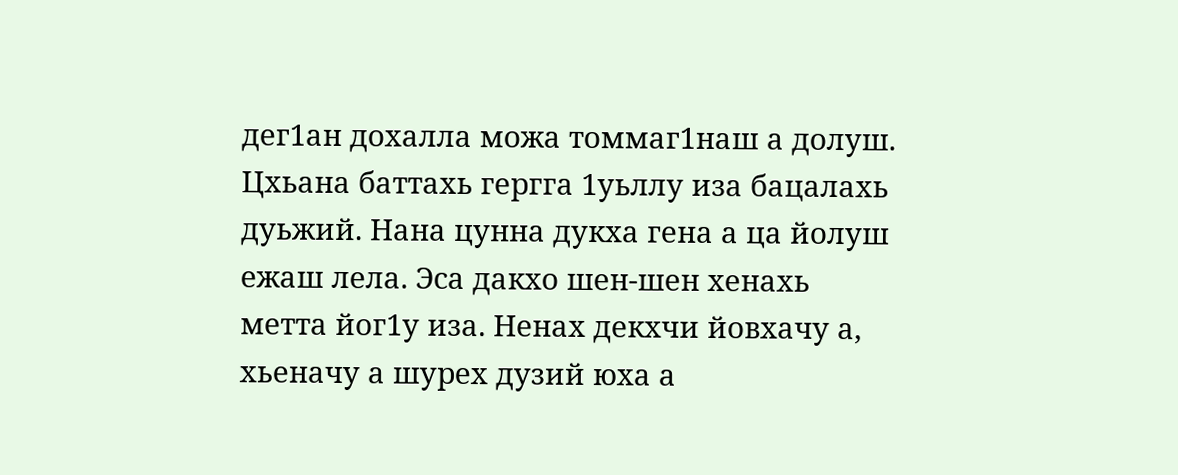дег1ан дохалла можа томмаг1наш а долуш. Цхьана баттахь гергга 1уьллу иза бацалахь дуьжий. Нана цунна дукха гена а ца йолуш ежаш лела. Эса дакхо шен-шен хенахь метта йог1у иза. Ненах декхчи йовхачу а, хьеначу а шурех дузий юха а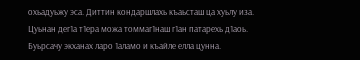охьадуьжу эса. Диттин кондаршлахь къаьсташ ца хуьлу иза. Цуьнан дег1а т1ера можа томмаг1наш г1ан патарехь д1аоь. Буьрсачу экханах ларо 1аламо и къайле елла цунна.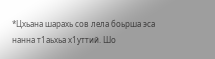*Цхьана шарахь сов лела боьрша эса нанна т1аьхьа х1уттий. Шо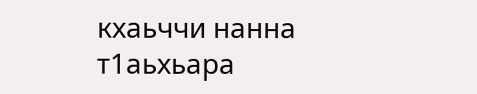кхаьччи нанна т1аьхьара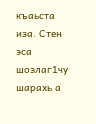къаьста иза. Стен эса шозлаг1чу шарахь а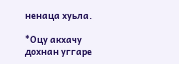ненаца хуьла.

*Оцу акхачу дохнан уггаре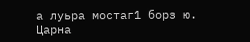а луьра мостаг1 борз ю. Царна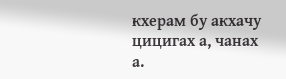кхерам бу акхачу цицигах а, чанах а.